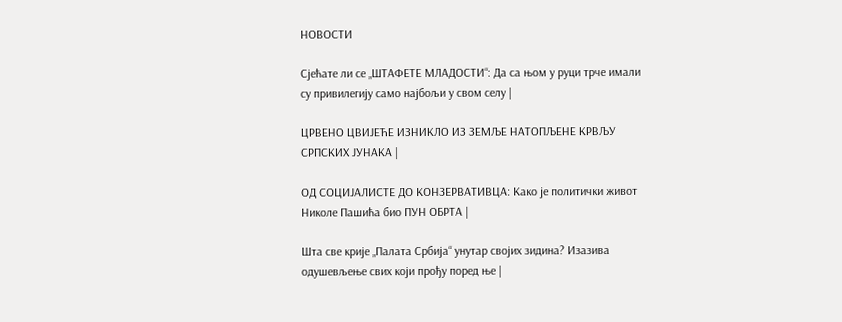НОВОСТИ

Сјећате ли се „ШТАФЕТЕ МЛАДОСТИ“: Да са њом у руци трче имали су привилегију само најбољи у свом селу |

ЦРВЕНО ЦВИЈЕЋЕ ИЗНИКЛО ИЗ ЗЕМЉЕ НАТОПЉЕНЕ КРВЉУ СРПСКИХ ЈУНАКА |

ОД СОЦИЈАЛИСТЕ ДО КОНЗЕРВАТИВЦА: Како је политички живот Николе Пашића био ПУН ОБРТА |

Шта све крије „Палата Србија“ унутар својих зидина? Изазива одушевљење свих који прођу поред ње |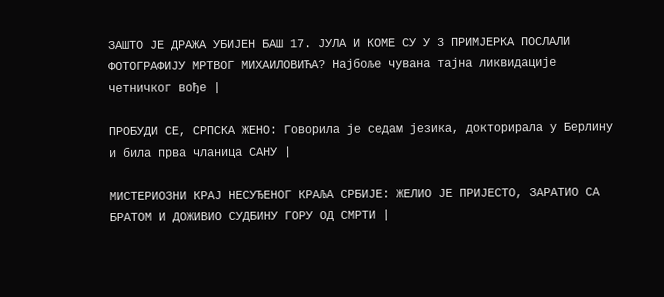ЗАШТО ЈЕ ДРАЖА УБИЈЕН БАШ 17. ЈУЛА И КОМЕ СУ У 3 ПРИМЈЕРКА ПОСЛАЛИ ФОТОГРАФИЈУ МРТВОГ МИХАИЛОВИЋА? Најбоље чувана тајна ликвидације четничког вође |

ПРОБУДИ СЕ, СРПСКА ЖЕНО: Говорила је седам језика, докторирала у Берлину и била прва чланица САНУ |

МИСТЕРИОЗНИ КРАЈ НЕСУЂЕНОГ КРАЉА СРБИЈЕ: ЖЕЛИО ЈЕ ПРИЈЕСТО, ЗАРАТИО СА БРАТОМ И ДОЖИВИО СУДБИНУ ГОРУ ОД СМРТИ |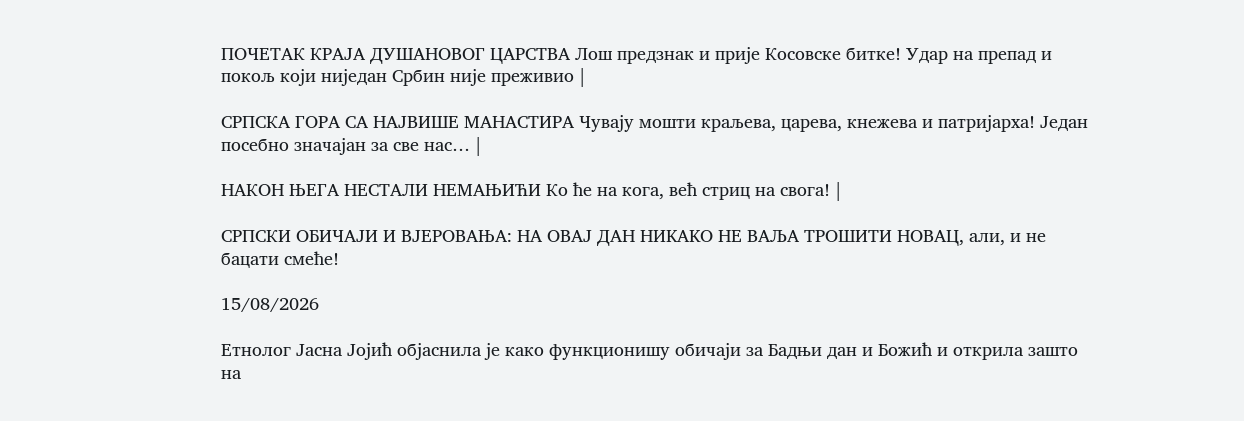ПОЧЕТАК КРАЈА ДУШАНОВОГ ЦАРСТВА Лош предзнак и прије Косовске битке! Удар на препад и покољ који ниједан Србин није преживио |

СРПСКА ГОРА СА НАЈВИШЕ МАНАСТИРА Чувају мошти краљева, царева, кнежева и патријарха! Један посебно значајан за све нас… |

НАКОН ЊЕГА НЕСТАЛИ НЕМАЊИЋИ Ко ће на кога, већ стриц на свога! |

СРПСКИ ОБИЧАЈИ И ВЈЕРОВАЊА: НА ОВАЈ ДАН НИKАKО НЕ ВАЉА ТРОШИТИ НОВАЦ, aли, и не бацати смеће!

15/08/2026

Етнолог Јасна Јојић објаснила је како функционишу обичаји за Бадњи дан и Божић и открила зашто на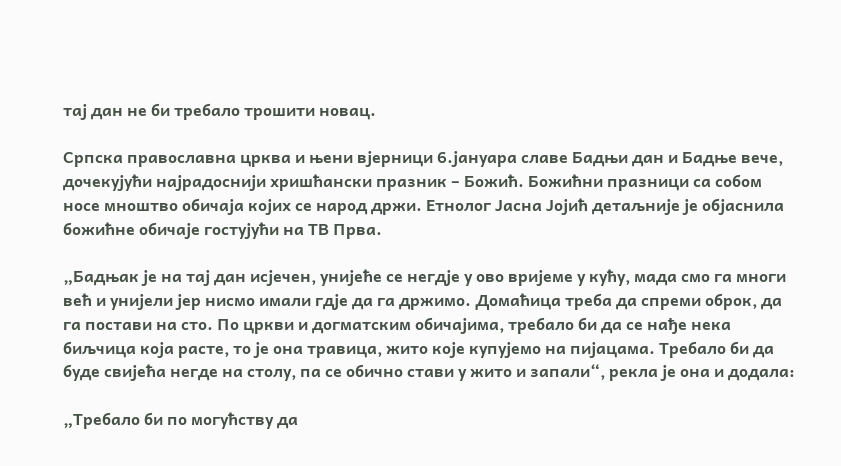тај дан не би требало трошити новац.

Српска православна црква и њени вјерници 6.јануара славе Бадњи дан и Бадње вече, дочекујући најрадоснији хришћански празник – Божић. Божићни празници са собом носе мноштво обичаја којих се народ држи. Етнолог Јасна Јојић детаљније је објаснила божићне обичаје гостујући на ТВ Прва.

„Бадњак је на тај дан исјечен, унијеће се негдје у ово вријеме у кућу, мада смо га многи већ и унијели јер нисмо имали гдје да га држимо. Домаћица треба да спреми оброк, да га постави на сто. По цркви и догматским обичајима, требало би да се нађе нека биљчица која расте, то је она травица, жито које купујемо на пијацама. Требало би да буде свијећа негде на столу, па се обично стави у жито и запали“, рекла је она и додала:

„Требало би по могућству да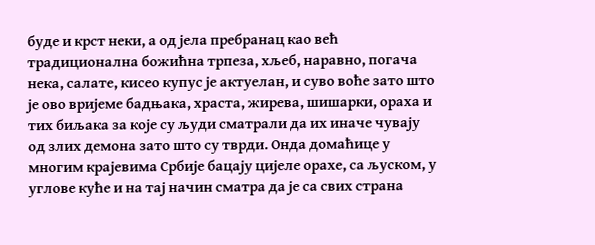буде и крст неки, а од јела пребранац као већ традиционална божићна трпеза, хљеб, наравно, погача нека, салате, кисео купус је актуелан, и суво воће зато што је ово вријеме бадњака, храста, жирева, шишарки, ораха и тих биљака за које су људи сматрали да их иначе чувају од злих демона зато што су тврди. Онда домаћице у многим крајевима Србије бацају цијеле орахе, са љуском, у углове куће и на тај начин сматра да је са свих страна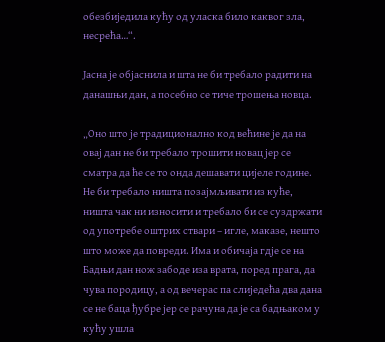обезбиједила кућу од уласка било каквог зла, несрећа…“.

Јасна је објаснила и шта не би требало радити на данашњи дан, а посебно се тиче трошења новца.

„Оно што је традиционално код већине је да на овај дан не би требало трошити новац јер се сматра да ће се то онда дешавати цијеле године. Не би требало ништа позајмљивати из куће, ништа чак ни износити и требало би се суздржати од употребе оштрих ствари – игле, маказе, нешто што може да повреди. Има и обичаја гдје се на Бадњи дан нож забоде иза врата, поред прага, да чува породицу, а од вечерас па слиједећа два дана се не баца ђубре јер се рачуна да је са бадњаком у кућу ушла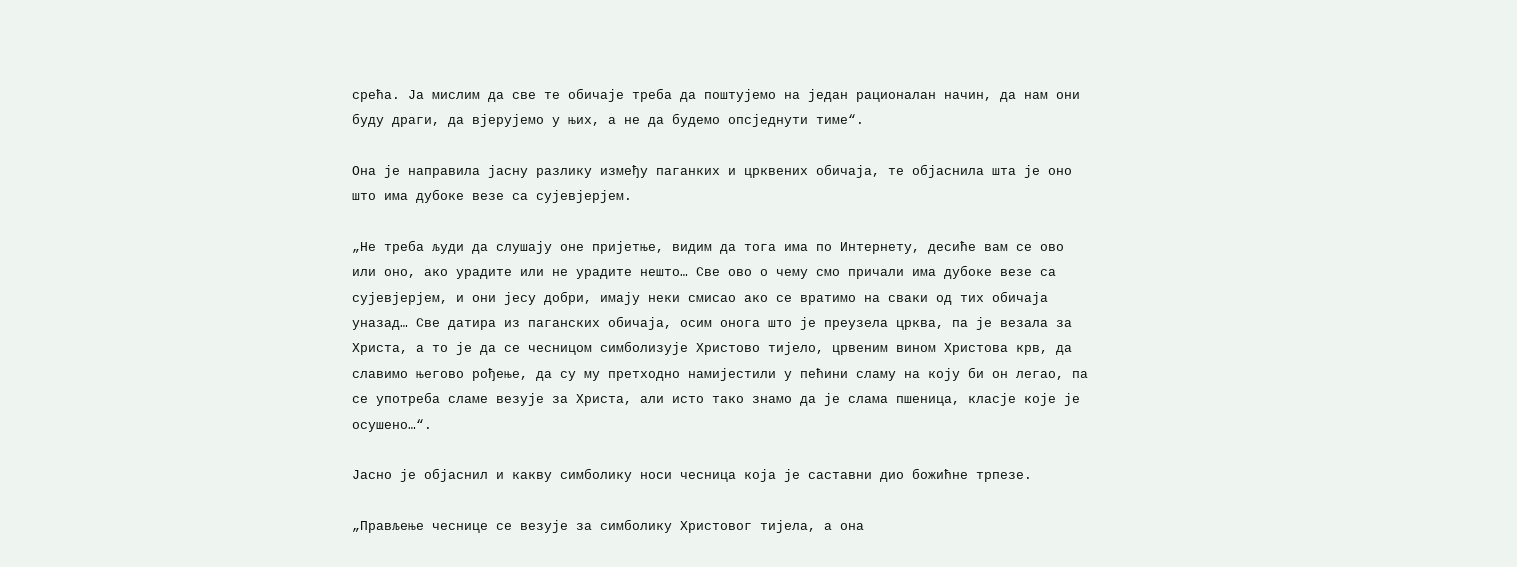срећа. Ја мислим да све те обичаје треба да поштујемо на један рационалан начин, да нам они буду драги, да вјерујемо у њих, а не да будемо опсједнути тиме“.

Она је направила јасну разлику између паганких и црквених обичаја, те објаснила шта је оно што има дубоке везе са сујевјерјем.

„Не треба људи да слушају оне пријетње, видим да тога има по Интернету, десиће вам се ово или оно, ако урадите или не урадите нешто… Све ово о чему смо причали има дубоке везе са сујевјерјем, и они јесу добри, имају неки смисао ако се вратимо на сваки од тих обичаја уназад… Све датира из паганских обичаја, осим онога што је преузела црква, па је везала за Христа, а то је да се чесницом симболизује Христово тијело, црвеним вином Христова крв, да славимо његово рођење, да су му претходно намијестили у пећини сламу на коју би он легао, па се употреба сламе везује за Христа, али исто тако знамо да је слама пшеница, класје које је осушено…“.

Јасно је објаснил и какву симболику носи чесница која је саставни дио божићне трпезе.

„Прављење чеснице се везује за симболику Христовог тијела, а она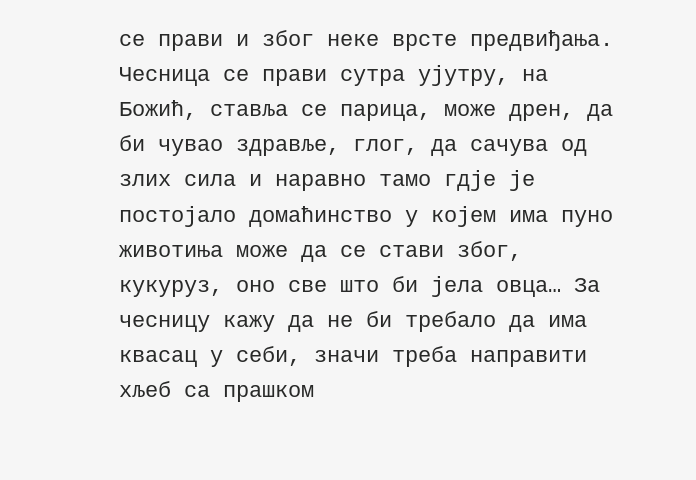се прави и због неке врсте предвиђања. Чесница се прави сутра ујутру, на Божић, ставља се парица, може дрен, да би чувао здравље, глог, да сачува од злих сила и наравно тамо гдје је постојало домаћинство у којем има пуно животиња може да се стави због, кукуруз, оно све што би јела овца… За чесницу кажу да не би требало да има квасац у себи, значи треба направити хљеб са прашком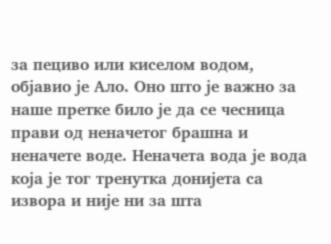за пециво или киселом водом, објавио је Ало. Оно што је важно за наше претке било је да се чесница прави од неначетог брашна и неначете воде. Неначета вода је вода која је тог тренутка донијета са извора и није ни за шта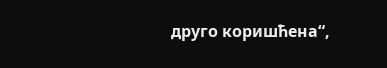друго коришћена“,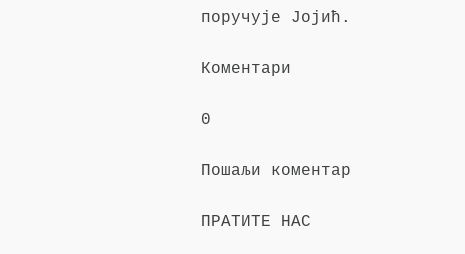поручује Јојић.

Коментари

0

Пошаљи коментар

ПРАТИТЕ НАС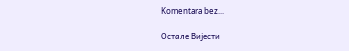Komentara bez...

Остале Вијести